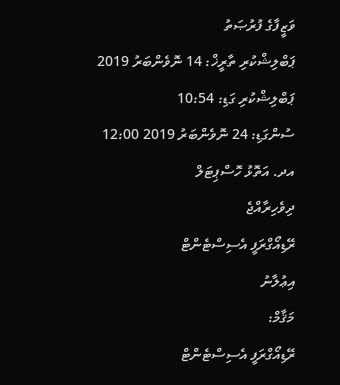ވަޒީފާގެ ފުރުޞަތު
ޕަބްލިޝްކުރި ތާރީޚް: 14 ނޮވެންބަރު 2019
ޕަބްލިޝްކުރި ގަޑި: 10:54
ސުންގަޑި: 24 ނޮވެންބަރު 2019 12:00
އދ. އަތޮޅު ހޮސްޕިޓަލް
ދިވެހިރާއްޖެ
ރޭޑިއޯގްރަފީ އެސިސްޓެންޓް
އިޢުލާނު
މަޤާމް:
ރޭޑިއޯގްރަފީ އެސިސްޓެންޓް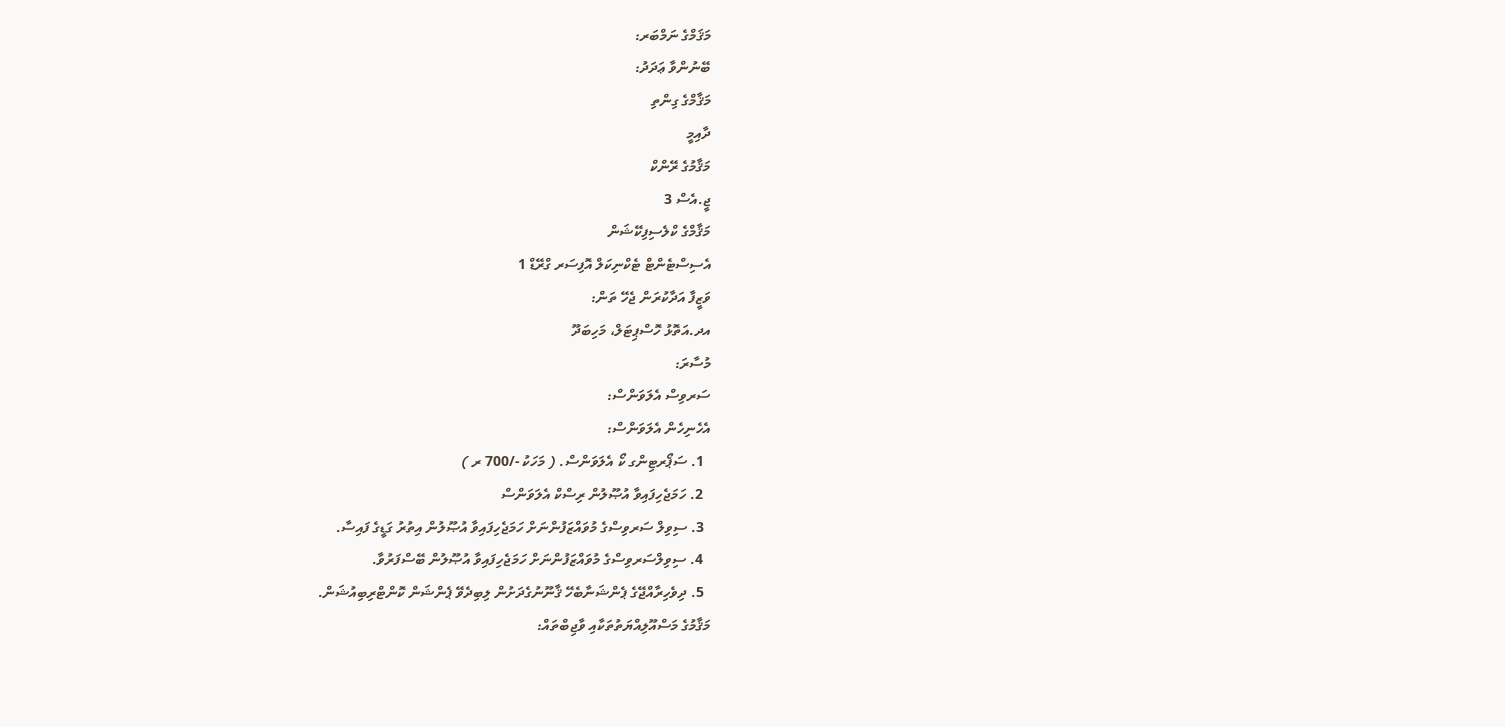މަޤަމްގެ ނަމްބަރ:
ބޭނުންވާ ޢަދަދު:
މަޤާމްގެ ގިންތި
ދާއިމީ
މަޤާމުގެ ރޭންކް
ޖީ.އެސް 3
މަޤާމްގެ ކްލެސިފިކޭޝަން
އެސިސްޓެންޓް ޓެކްނިކަލް އޮފިސަރ ގްރޭޑް 1
ވަޒީފާ އަދާކުރަން ޖެހޭ ތަން:
އދ.އަތޮޅު ހޮސްޕިޓަލް، މަހިބަދޫ
މުސާރަ:
ސަރވިސް އެލަވަންސް:
އެހެނިހެން އެލަވަންސް:
  1. ސަޕޯރޓިންގ ކޯ އެލަވަންސް. ( މަހަކު -/700 ރ )
  2. ހަމަޖެހިފައިވާ އުޞޫލުން ރިސްކް އެލަވަންސް
  3. ސިވިލް ސަރވިސްގެ މުވައްޒަފުންނަށް ހަމަޖެހިފައިވާ އުޞޫލުން އިތުރު ގަޑީގެ ފައިސާ.
  4. ސިވިލްސަރވިސްގެ މުވައްޒަފުންނަށް ހަމަޖެހިފައިވާ އުޞޫލުން ބޭސްފަރުވާ.
  5. ދިވެހިރާއްޖޭގެ ޕެންޝަނާބެހޭ ޤާނޫނުގެދަށުން ލިބިދެވޭ ޕެންޝަން ކޮންޓްރިބިއުޝަން.
މަޤާމުގެ މަސްއޫލިއްޔަތުތަކާއި ވާޖިބްތައް: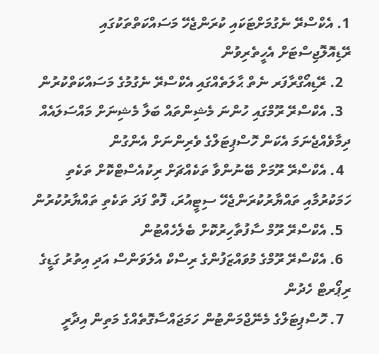1. އެކްސްރޭ ނެގުމަށްޓަކައި ކުރަންޖެހޭ މަސައްކަތްތަކުގައި ރޭޑިއޮލޮޖިސްޓަށް އެހީތެރިވުން
  2. ރޭޑިއޯގްރާފަރ ނެތް ޙާލަތެއްގައި އެކްސްރޭ ނެގުމުގެ މަސައްކަތްކުރުން
  3. އެކްސްރޭ ރޫމްގައި ހުންނަ މެޝިންތައް ބަލާ މެޝިނަށް މައްސަލައެއް ދިމާވެއްޖެނަމަ އެކަން ހޮސްޕިޓަލްގެ ވެރިންނަށް އެންގުން
  4. އެކްސްރޭ ރޫމަށް ބޭނުންވާ ތަކެއްޗަށް ރިކުއެސްޓްކޮށް ތަކެތި ހަމަކުރުމާއި ތައްޔާރުކުރަންޖެހޭ ސިޓީއުރަ، ފޮތް ފަދަ ތަކެތި ތައްޔާރުކުރުން
  5. އެކްސްރޭ ރޫމް ސާފުތާހިރުކޮށް ބެލެހެއްޓުން
  6. އެކްސްރޭ ރޫމްގެ މުވައްޒަފުންގެ ރިސްކް އެލަވަންސް އަދި އިތުރު ގަޑީގެ ރިޕޯރޓް ހެދުން
  7. ހޮސްޕިޓަލްގެ މެނޭޖްމަންޓުން ހަމަޖައްސާގޮތެއްގެ މަތިން އިދާރީ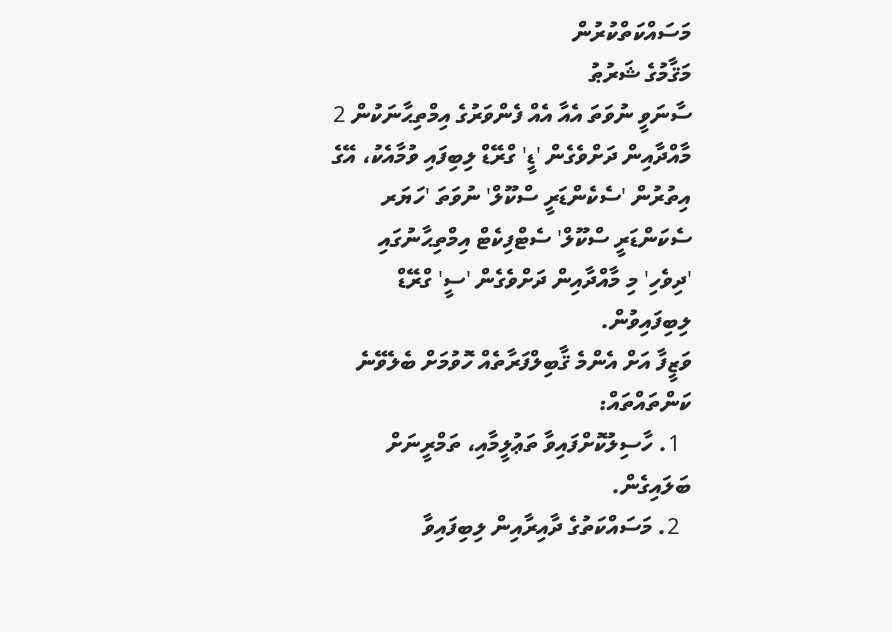މަސައްކަތްކުރުން
މަޤާމުގެ ޝަރުޠު
ސާނަވީ ނުވަތަ އެއާ އެއް ފެންވަރުގެ އިމްތިޙާނަކުން 2 މާއްދާއިން ދަށްވެގެން 'ޑީ' ގްރޭޑް ލިބިފައި ވުމާއެކު، އޭގެ އިތުރުން 'ސެކެންޑަރީ ސްކޫލް' ނުވަތަ 'ހަޔަރ ސެކަންޑަރީ ސްކޫލް' ސެޓްފިކެޓް އިމްތިޙާނުގައި 'ދިވެހި' މި މާއްދާއިން ދަށްވެގެން 'ސީ' ގްރޭޑް ލިބިފައިވުން.
ވަޒީފާ އަށް އެންމެ ޤާބިލްފަރާތެއް ހޮވުމަށް ބެލެވޭނެ ކަންތައްތައް:
  1. ހާސިލުކޮށްފައިވާ ތަޢުލީމާއި، ތަމްރީނަށް ބަލައިގެން.
  2. މަސައްކަތުގެ ދާއިރާއިން ލިބިފައިވާ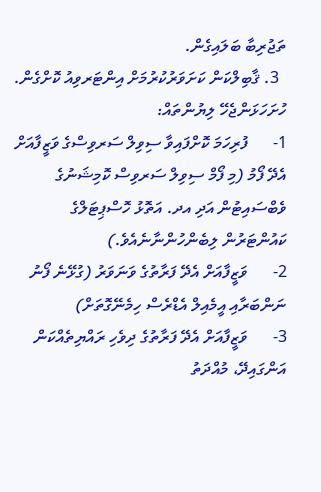ތަޖުރިބާ ބަލައިގެން.
  3. ޤާބިލްކަން ކަށަވަރުކުރުމަށް އިންޓަރވިއު ކޮށްގެން.
ހުށަހަޅަންޖެހޭ ލިޔުންތައް:
1-      ފުރިހަމަ ކޮށްފައިވާ ސިވިލް ސަރވިސްގެ ވަޒީފާއަށް އެދޭ ފޯމު (މި ފޯމް ސިވިލް ސަރވިސް ކޮމިޝަނުގެ ވެބްސައިޓުން އަދި އދ. އަތޮޅު ހޮސްޕިޓަލްގެ ކައުންޓަރުން ލިބެންހުންނާނެއެވެ.)
2-      ވަޒީފާއަށް އެދޭ ފަރާތުގެ ވަނަވަރު (ގުޅޭނެ ފޯނު ނަންބަރާއި އީމެއިލް އެޑްރެސް ހިމެނޭގޮތަށް)
3-      ވަޒީފާއަށް އެދޭ ފަރާތުގެ ދިވެހި ރައްޔިތެއްކަން އަންގައިދޭ، މުއްދަތު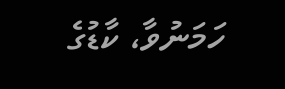ހަމަނުވާ، ކާޑުގެ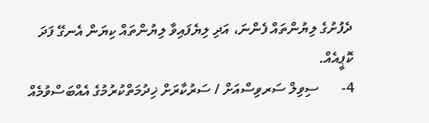ދެފުށުގެ ލިޔުންތައް ފެންނަ، އަދި ލިޔެފައިވާ ލިޔުންތައް ކިޔަން އެނގޭ ފަދަ ކޮޕީއެއް.
4-      ސިވިލް ސަރވިސްއަށް / ސަރުކާރަށް ޚިދުމަތްކުރުމުގެ އެއްބަސްވުމެއް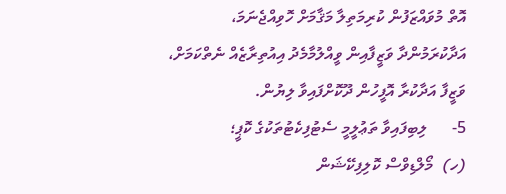އޮތް މުވައްޒަފުން ކުރިމަތިލާ މަޤާމަށް ހޮވިއްޖެނަމަ، އަދާކުރަމުންދާ ވަޒީފާއިން ވީއްލުމާމެދު އިއުތިރާޒެއް ނެތްކަމަށް، ވަޒީފާ އަދާކުރާ އޮފީހުން ދޫކޮށްފައިވާ ލިޔުން.
5-      ލިބިފައިވާ ތަޢުލީމީ ސެޓުފިކެޓުތަކުގެ ކޮޕީ؛
(ހ)  މޯލްޑިވްސް ކޮލިފިކޭޝަން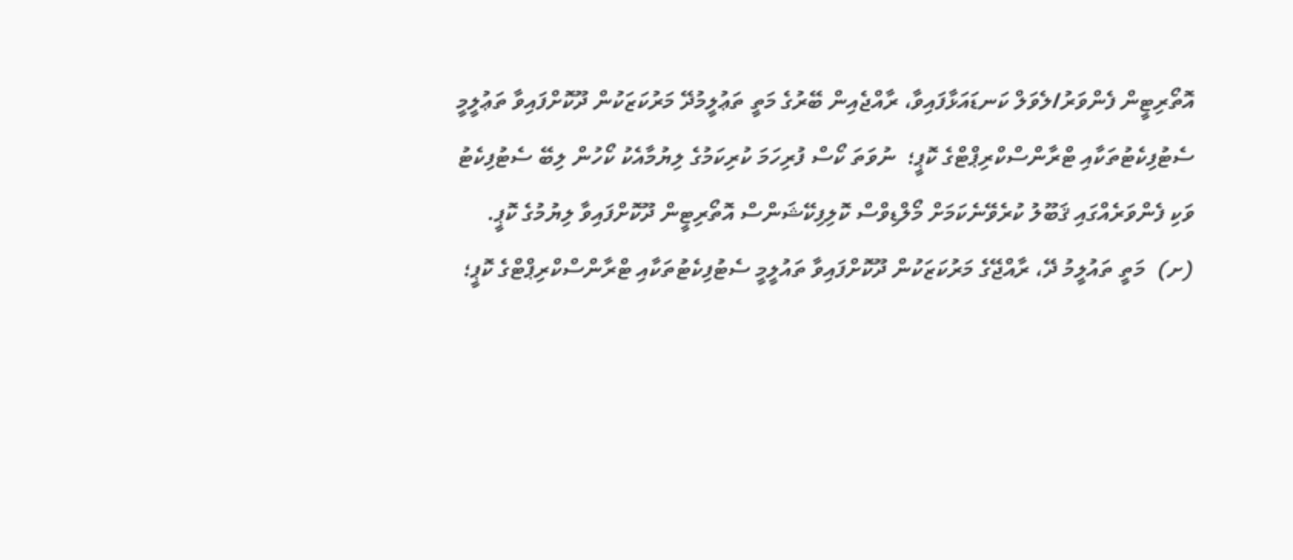އޮތޯރިޓީން ފެންވަރު/ލެވަލް ކަނޑައަޅާފައިވާ، ރާއްޖެއިން ބޭރުގެ މަތީ ތަޢުލީމުދޭ މަރުކަޒަކުން ދޫކޮށްފައިވާ ތަޢުލީމީ ސެޓުފިކެޓުތަކާއި ޓްރާންސްކްރިޕްޓްގެ ކޮޕީ؛  ނުވަތަ ކޯސް ފުރިހަމަ ކުރިކަމުގެ ލިޔުމާއެކު ކޯހުން ލިބޭ ސެޓުފިކެޓު ވަކި ފެންވަރެއްގައި ޤަބޫލު ކުރެވޭނެކަމަށް މޯލްޑިވްސް ކޮލިފިކޭޝަންސް އޮތޯރިޓީން ދޫކޮށްފައިވާ ލިޔުމުގެ ކޮޕީ.
(ށ)  މަތީ ތައުލީމު ދޭ، ރާއްޖޭގެ މަރުކަޒަކުން ދޫކޮށްފައިވާ ތައުލީމީ ސެޓުފިކެޓުތަކާއި ޓްރާންސްކްރިޕްޓްގެ ކޮޕީ؛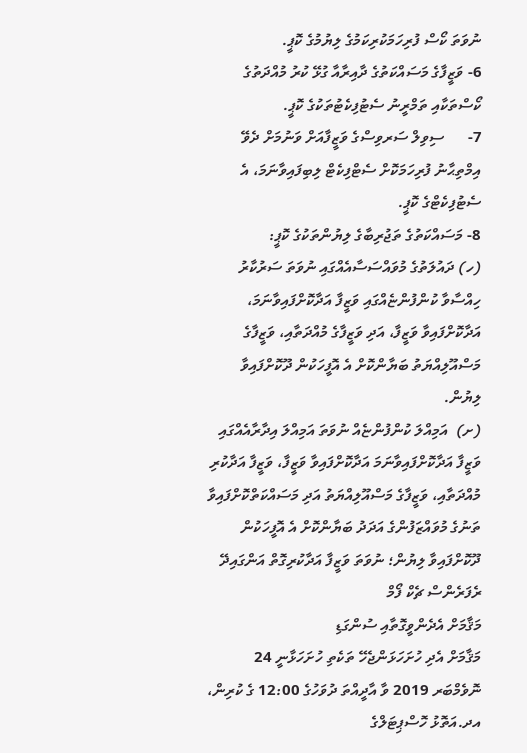ނުވަތަ ކޯސް ފުރިހަމަކުރިކަމުގެ ލިޔުމުގެ ކޮޕީ.
6- ވަޒީފާގެ މަސައްކަތުގެ ދާއިރާއާ ގުޅޭ ކުރު މުއްދަތުގެ ކޯސްތަކާއި ތަމްރީނު ސެޓުފިކެޓުތަކުގެ ކޮޕީ.
7-      ސިވިލް ސަރވިސްގެ ވަޒީފާއަށް ވަނުމަށް ދެވޭ އިމްތިޙާނު ފުރިހަމަކޮށް ސެޓްފިކެޓް ލިބިފައިވާނަމަ، އެ ސެޓުފިކެޓްގެ ކޮޕީ.
8- މަސައްކަތުގެ ތަޖުރިބާގެ ލިޔުންތަކުގެ ކޮޕީ:
(ހ) ދައުލަތުގެ މުވައްސަސާއެއްގައި ނުވަތަ ސަރުކާރު ހިއްސާވާ ކުންފުންޏެއްގައި ވަޒީފާ އަދާކޮށްފައިވާނަމަ، އަދާކޮށްފައިވާ ވަޒީފާ، އަދި ވަޒީފާގެ މުއްދަތާއި، ވަޒީފާގެ މަސްއޫލިއްޔަތު ބަޔާންކޮށް އެ އޮފީހަކުން ދޫކޮށްފައިވާ ލިޔުން.
(ށ)  އަމިއްލަ ކުންފުންޏެއް ނުވަތަ އަމިއްލަ އިދާރާއެއްގައި ވަޒީފާ އަދާކޮށްފައިވާނަމަ އަދާކޮށްފައިވާ ވަޒީފާ، ވަޒީފާ އަދާކުރި މުއްދަތާއި، ވަޒީފާގެ މަސްއޫލިއްޔަތު އަދި މަސައްކަތްކޮށްފައިވާ ތަނުގެ މުވައްޒަފުންގެ އަދަދު ބަޔާންކޮށް އެ އޮފީހަކުން ދޫކޮށްފައިވާ ލިޔުން؛ ނުވަތަ ވަޒީފާ އަދާކުރިގޮތް އަންގައިދޭ ރެފަރެންސް ޗެކް ފޯމް
މަޤާމަށް އެދެންވީގޮތާއި ސުންގަޑި
މަޤާމަށް އެދި ހުށަހަޅަންޖެހޭ ތަކެތި ހުށަހަޅާނީ 24 ނޮވެމްބަރ 2019 ވާ އާދީއްތަ ދުވަހުގެ 12:00 ގެ ކުރިން، އދ.އަތޮޅު ހޮސްޕިޓަލްގެ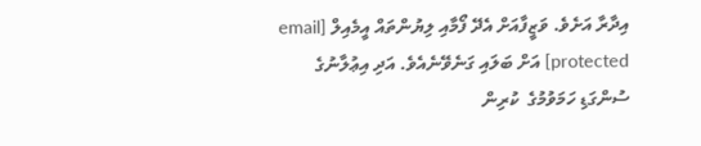އިދާރާ އަށެވެ. ވަޒީފާއަށް އެދޭ ފޯމާއި ލިޔުންތައް އީމެއިލް [email protected] އަށް ބަލައި ގަނެވޭނެއެވެ. އަދި އިޢުލާނުގެ ސުންގަޑި ހަމަވުމުގެ  ކުރިން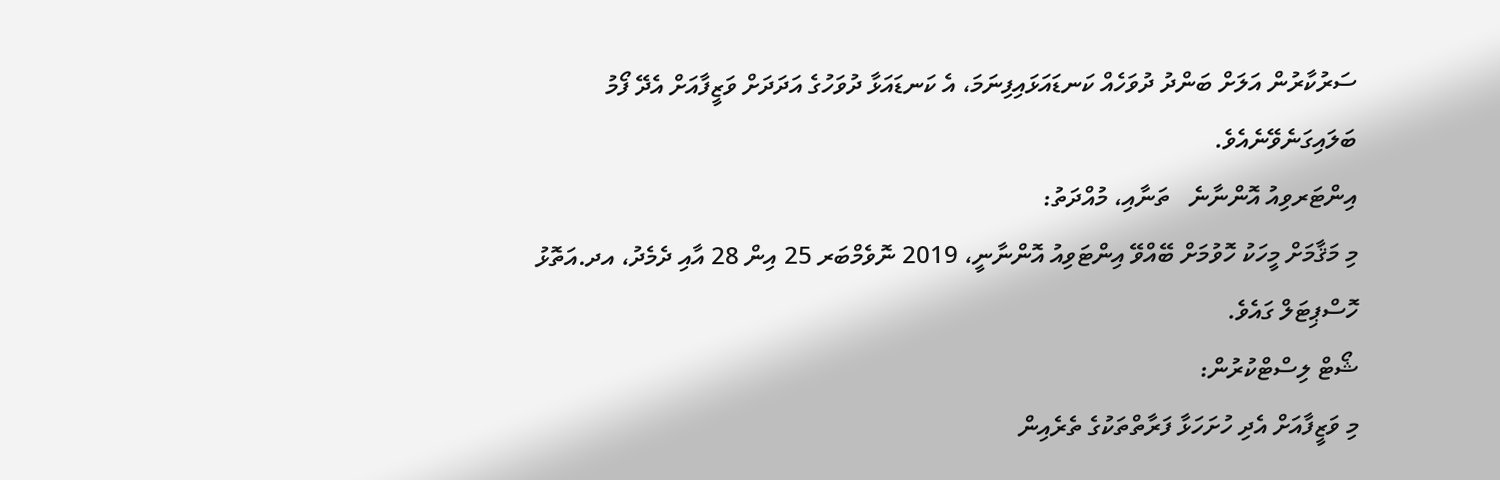ސަރުކާރުން އަލަށް ބަންދު ދުވަހެއް ކަނޑައަޅައިފިނަމަ، އެ ކަނޑައަޅާ ދުވަހުގެ އަދަދަށް ވަޒީފާއަށް އެދޭ ފޯމު ބަލައިގަނެވޭނެއެވެ.
އިންޓަރވިއު އޮންނާނެ   ތަނާއި، މުއްދަތު:
މި މަޤާމަށް މީހަކު ހޮވުމަށް ބޭއްވޭ އިންޓަވިއު އޮންނާނީ، 2019 ނޮވެމްބަރ 25 އިން 28 އާއި ދެމެދު، އދ.އަތޮޅު ހޮސްޕިޓަލް ގައެވެ.
ޝޯޓް ލިސްޓްކުރުން:
މި ވަޒީފާއަށް އެދި ހުށަހަޅާ ފަރާތްތަކުގެ ތެރެއިން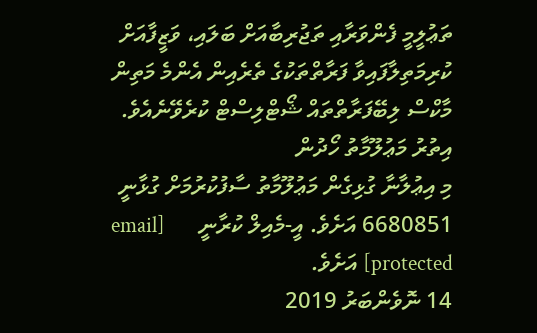ތަޢުލީމީ ފެންވަރާއި ތަޖުރިބާއަށް ބަލައި، ވަޒީފާއަށް ކުރިމަތިލާފައިވާ ފަރާތްތަކުގެ ތެރެއިން އެންމެ މަތިން މާކްސް ލިބޭފަރާތްތައް ޝޯޓްލިސްޓް ކުރެވޭނެއެވެ.
އިތުރު މަޢުލޫމާތު ހޯދުން
މި އިޢުލާނާ ގުޅިގެން މަޢުލޫމާތު ސާފުކުރުމަށް ގުޅާނީ 6680851 އަށެވެ. އީ-މެއިލް ކުރާނީ      [email protected] އަށެވެ.
14 ނޮވެންބަރު 2019